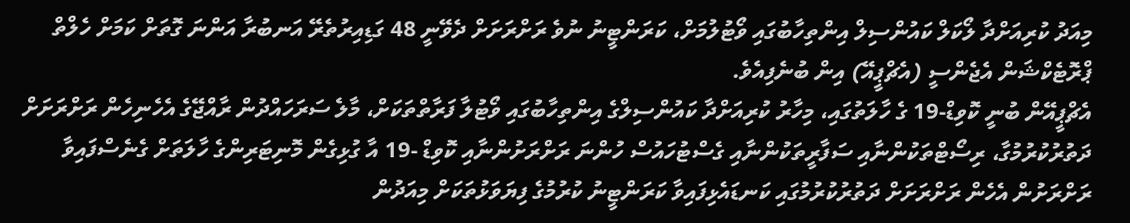މިއަދު ކުރިއަށްދާ ލޯކަލް ކައުންސިލް އިންތިހާބުގައި ވޯޓުލުމަށް، ކަރަންޓީނު ނުވެ ރަށްރަށަށް ދެވޭނީ 48 ގަޑިއިރުތެރޭ އަނބުރާ އަންނަ ގޮތަށް ކަމަށް ހެލްތް ޕްރޮޓެކްޝަން އެޖެންސީ (އެޗްޕީއޭ) އިން ބުނެފިއެވެ.
އެޗްޕީއޭން ބުނީ ކޮވިޑް-19 ގެ ހާލަތުގައި، މިހާރު ކުރިއަށްދާ ކައުންސިލްގެ އިންތިހާބުގައި ވޯޓުލާ ފަރާތްތަކަށް، މާލެ ސަރަހައްދުން ރާއްޖޭގެ އެހެނިހެން ރަށްރަށަށް ދަތުރުކުރުމުގާ، ރިސޯޓްތަކުންނާއި ސަފާރީތަކުންނާއި ގެސްޓުހައުސް ހުންނަ ރަށްރަށުންނާއި ކޮވިޑް -19 އާ ގުޅިގެން މޮނިޓަރިންގެ ހާލަތަށް ގެނެސްފައިވާ ރަށްރަށުން އެހެން ރަށްރަށަށް ދަތުރުކުރުމުގައި ކަނޑައެޅިފައިވާ ކަރަންޓީނު ކުރުމުގެ ފިޔަވަޅުތަކަށް މިއަދުން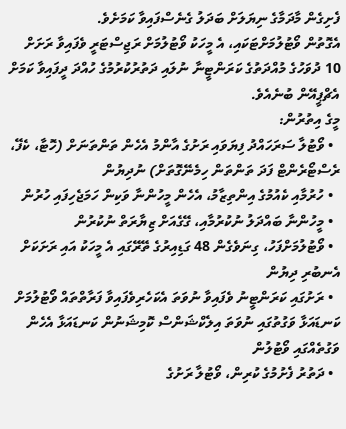ފެށިގެން މާދަމާގެ ނިޔަލަށް ބަދަލު ގެނެސްފައިވާ ކަމަށެވެ.
އެގޮތުން ވޯޓުލުމަށްޓަކައި، އެ މީހަކު ވޯޓުލުމަށް ރަޖިސްޓަރީ ވެފައިވާ ރަށަށް 10 ދުވަހުގެ މުއްދަތުގެ ކަރަންޓީނާ ނުލައި ދަތުރުކުރުމުގެ ހުއްދަ ދީފައިވާ ކަމަށް އެޗްޕީއޭން ބުނެއެވެ.
މީގެ އިތުރުން:
  • ވޯޓުލާ ސަރަހައްދު ފިޔަވައި ރަށުގެ އާންމު އެހެން ތަންތަނަށް (ހޮޓާ، ކެފޭ، ރެސްޓޯރެންޓް ފަދަ ތަންތަން ހިމެނޭގޮތަށް) ނުދިޔުން
  • ހުރުމާއި ކެއުމުގެ އިންތިޒާމު، އެހެން މީހުންނާ ވަކިން ހަމަޖެހިފައި ހުރުން
  • މީހުންނާ ބައްދަލު ނުކުރުމާއި، ގޭގެއަށް ޒިޔާރަތް ނުކުރުން
  • ވޯޓުލުމަށްފަހު، ގިނަވެގެން 48 ގަޑިއިރުގެ ތޭރޭގައި އެ މީހަކު އައި ރަށަކަށް އެނބުރި ދިޔުން
  • ރަށުގައި ކަރަންޓީނު ވެފައިވާ ނުވަތަ އެކަހެރިވެފައިވާ ފަރާތްތައް ވޯޓުލުމަށް ކަނޑައަޅާ ވަގުތުގައި ނުވަތަ އިލެކްޝަންސް ކޮމިޝަނުން ކަނޑައަޅާ އެހެން ވަގުތެއްގައި ވޯޓުލުން
  • ދަތުރު ފެށުމުގެ ކުރިން، ވޯޓުލާ ރަށުގެ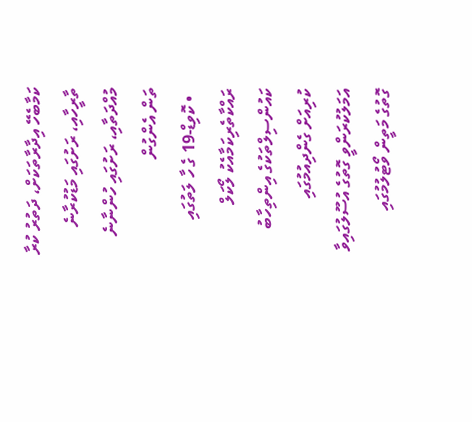ކަމާބެހޭ އިދާރާތަކަށް، ދަތުރު ކުރާ ތާރީހާއި، ރަށުގައި މަޑުކުރާނެ މުއްދަތާއި، ރަށުގައި ހުންނާނެ ތަން އެންގުން
  • ކޮވިޑް-19 ގެ ހާ ލަތުގައި ރައްކާތެރިކަމާއެކު ލޯކަލް ކައުންސިލްތަކުގެ އިންތިހާބު ކުރިއަށް ގެންދިއުމުގައި އަމަލުކުރަންވީ ގޮތުގެ އުސޫލުގައިވާ ގޮތުގެ މަތީން ވޯޓުލުމުގައި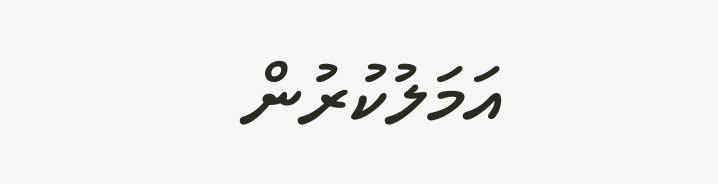އަމަލުކުރުން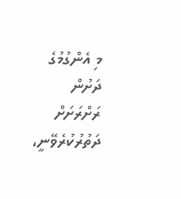މި އެންގުމުގެ ދަށުން ރަށްރަށަށް ދަތުރުކުރެވޭނީ،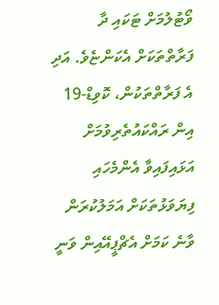ވޯޓުލުމަށް ޓަކައި ދާ ފަރާތްތަކަށް އެކަންޏެވެ. އަދި އެ ފަރާތްތަކުން، ކޮވިޑް-19 އިން ރައްކައުތެރިވުމަށް އަޅައިފައިވާ އެންމެހައި ފިޔަވަޅުތަކަށް އަމަލުކުރަން ވާނެ ކަމަށް އެޗްޕީއޭއިން ވަނީ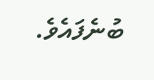ބުނެފައެވެ.